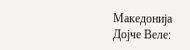Македонија
Дојче Веле: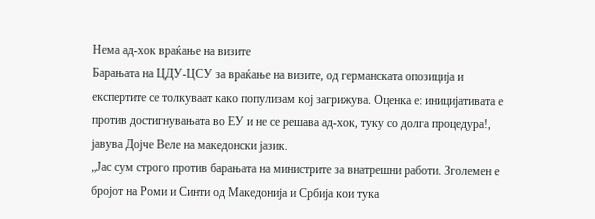Нема ад-хок враќање на визите
Барањата на ЦДУ-ЦСУ за враќање на визите, од германската опозиција и експертите се толкуваат како популизам кој загрижува. Оценка е: иницијативата е против достигнувањата во ЕУ и не се решава ад-хок, туку со долга процедура!, јавува Дојче Веле на македонски јазик.
„Јас сум строго против барањата на министрите за внатрешни работи. Зголемен е бројот на Роми и Синти од Македонија и Србија кои тука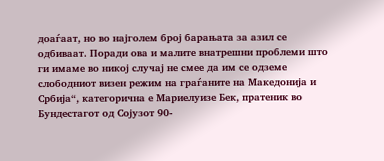доаѓаат, но во најголем број барањата за азил се одбиваат. Поради ова и малите внатрешни проблеми што ги имаме во никој случај не смее да им се одземе слободниот визен режим на граѓаните на Македонија и Србија“, категорична е Мариелуизе Бек, пратеник во Бундестагот од Сојузот 90-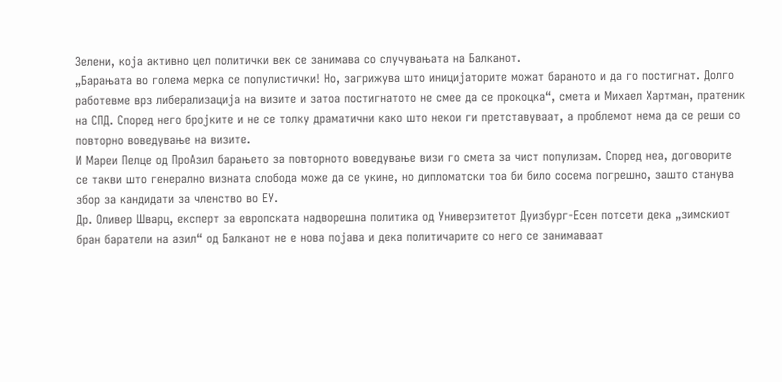Зелени, која активно цел политички век се занимава со случувањата на Балканот.
„Барањата во голема мерка се популистички! Но, загрижува што иницијаторите можат бараното и да го постигнат. Долго работевме врз либерализација на визите и затоа постигнатото не смее да се прокоцка“, смета и Михаел Хартман, пратеник на СПД. Според него бројките и не се толку драматични како што некои ги претставуваат, а проблемот нема да се реши со повторно воведување на визите.
И Мареи Пелце од ПроАзил барањето за повторното воведување визи го смета за чист популизам. Според неа, договорите се такви што генерално визната слобода може да се укине, но дипломатски тоа би било сосема погрешно, зашто станува збор за кандидати за членство во ЕУ.
Др. Оливер Шварц, експерт за европската надворешна политика од Универзитетот Дуизбург-Есен потсети дека „зимскиот бран баратели на азил“ од Балканот не е нова појава и дека политичарите со него се занимаваат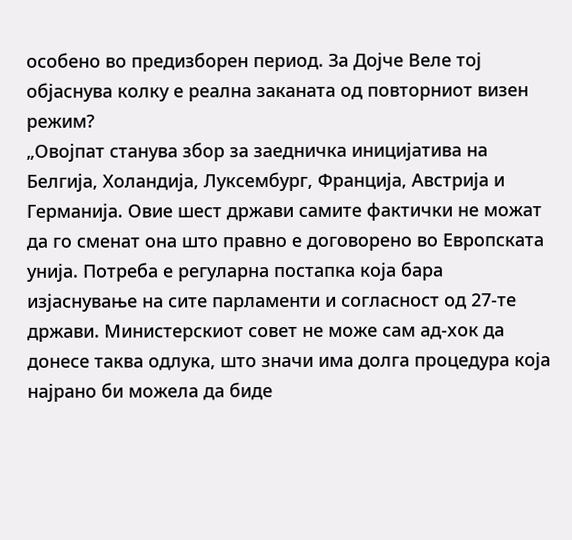особено во предизборен период. За Дојче Веле тој објаснува колку е реална заканата од повторниот визен режим?
„Овојпат станува збор за заедничка иницијатива на Белгија, Холандија, Луксембург, Франција, Австрија и Германија. Овие шест држави самите фактички не можат да го сменат она што правно е договорено во Европската унија. Потреба е регуларна постапка која бара изјаснување на сите парламенти и согласност од 27-те држави. Министерскиот совет не може сам ад-хок да донесе таква одлука, што значи има долга процедура која најрано би можела да биде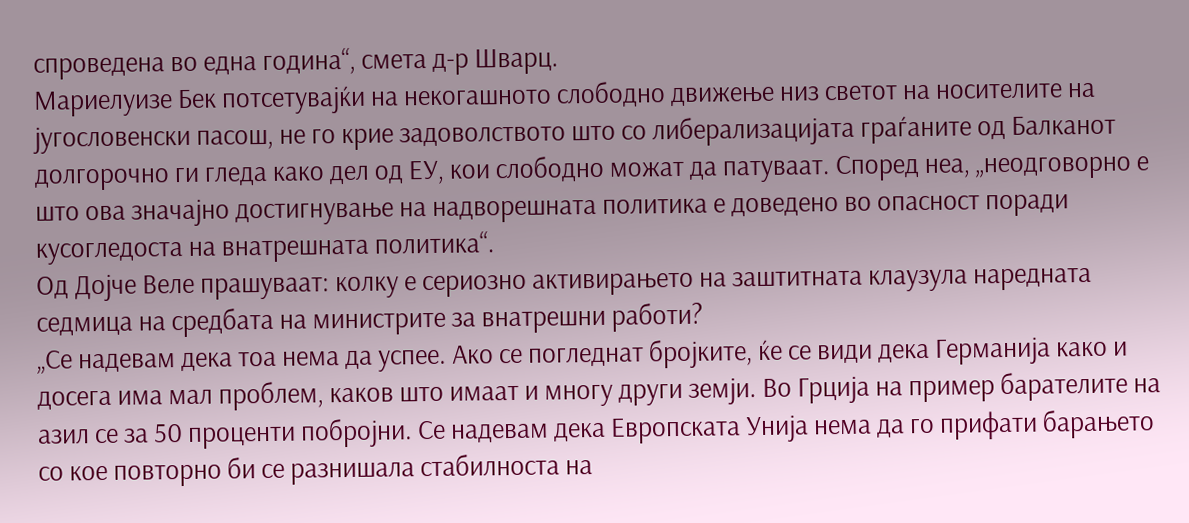спроведена во една година“, смета д-р Шварц.
Мариелуизе Бек потсетувајќи на некогашното слободно движење низ светот на носителите на југословенски пасош, не го крие задоволството што со либерализацијата граѓаните од Балканот долгорочно ги гледа како дел од ЕУ, кои слободно можат да патуваат. Според неа, „неодговорно е што ова значајно достигнување на надворешната политика е доведено во опасност поради кусогледоста на внатрешната политика“.
Од Дојче Веле прашуваат: колку е сериозно активирањето на заштитната клаузула наредната седмица на средбата на министрите за внатрешни работи?
„Се надевам дека тоа нема да успее. Ако се погледнат бројките, ќе се види дека Германија како и досега има мал проблем, каков што имаат и многу други земји. Во Грција на пример барателите на азил се за 50 проценти побројни. Се надевам дека Европската Унија нема да го прифати барањето со кое повторно би се разнишала стабилноста на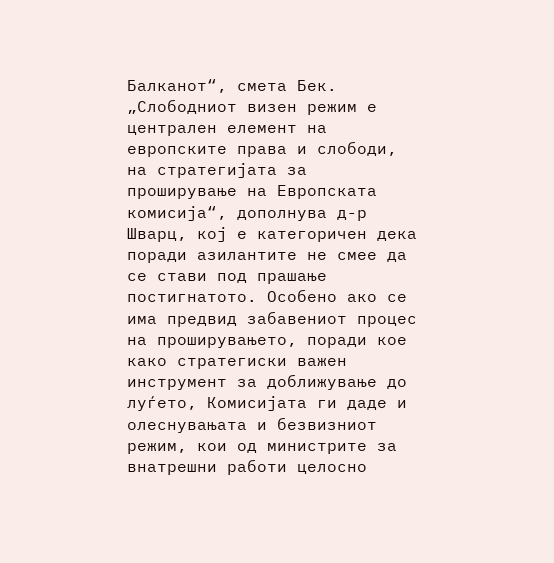Балканот“, смета Бек.
„Слободниот визен режим е централен елемент на европските права и слободи, на стратегијата за проширување на Европската комисија“, дополнува д-р Шварц, кој е категоричен дека поради азилантите не смее да се стави под прашање постигнатото. Особено ако се има предвид забавениот процес на проширувањето, поради кое како стратегиски важен инструмент за доближување до луѓето, Комисијата ги даде и олеснувањата и безвизниот режим, кои од министрите за внатрешни работи целосно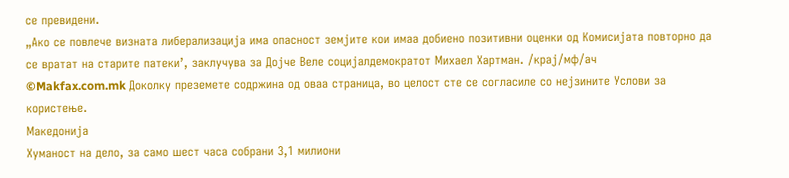се превидени.
„Ако се повлече визната либерализација има опасност земјите кои имаа добиено позитивни оценки од Комисијата повторно да се вратат на старите патеки’, заклучува за Дојче Веле социјалдемократот Михаел Хартман. /крај/мф/ач
©Makfax.com.mk Доколку преземете содржина од оваа страница, во целост сте се согласиле со нејзините Услови за користење.
Македонија
Хуманост на дело, за само шест часа собрани 3,1 милиони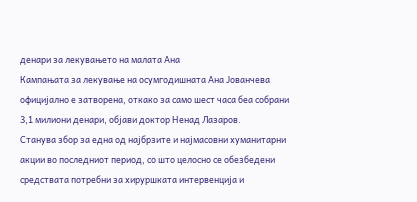денари за лекувањето на малата Ана
Кампањата за лекување на осумгодишната Ана Јованчева официјално е затворена, откако за само шест часа беа собрани 3,1 милиони денари, објави доктор Ненад Лазаров.
Станува збор за една од најбрзите и најмасовни хуманитарни акции во последниот период, со што целосно се обезбедени средствата потребни за хируршката интервенција и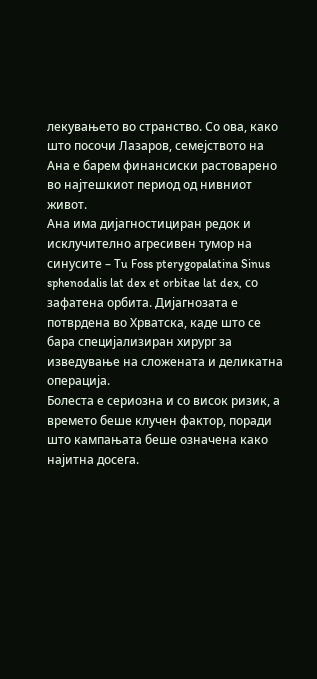лекувањето во странство. Со ова, како што посочи Лазаров, семејството на Ана е барем финансиски растоварено во најтешкиот период од нивниот живот.
Ана има дијагностициран редок и исклучително агресивен тумор на синусите – Tu Foss pterygopalatina Sinus sphenodalis lat dex et orbitae lat dex, со зафатена орбита. Дијагнозата е потврдена во Хрватска, каде што се бара специјализиран хирург за изведување на сложената и деликатна операција.
Болеста е сериозна и со висок ризик, а времето беше клучен фактор, поради што кампањата беше означена како најитна досега.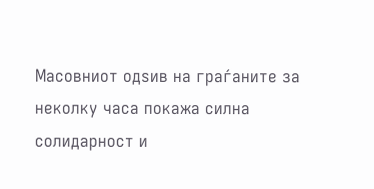Масовниот одѕив на граѓаните за неколку часа покажа силна солидарност и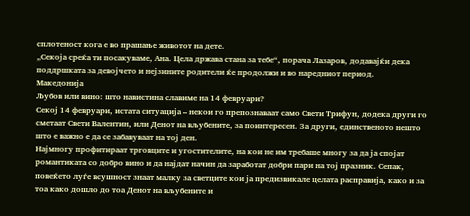сплотеност кога е во прашање животот на дете.
„Секоја среќа ти посакуваме, Ана. Цела држава стана за тебе“, порача Лазаров, додавајќи дека поддршката за девојчето и нејзините родители ќе продолжи и во наредниот период.
Македонија
Љубов или вино: што навистина славиме на 14 февруари?
Секој 14 февруари, истата ситуација – некои го препознаваат само Свети Трифун, додека други го сметаат Свети Валентин, или Денот на вљубените, за поинтересен. За други, единственото нешто што е важно е да се забавуваат на тој ден.
Најмногу профитираат трговците и угостителите, на кои не им требаше многу за да ја спојат романтиката со добро вино и да најдат начин да заработат добри пари на тој празник. Сепак, повеќето луѓе всушност знаат малку за светците кои ја предизвикале целата расправија, како и за тоа како дошло до тоа Денот на вљубените и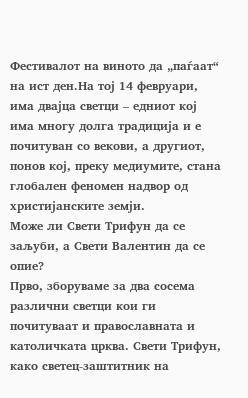Фестивалот на виното да „паѓаат“ на ист ден.На тој 14 февруари, има двајца светци – едниот кој има многу долга традиција и е почитуван со векови, а другиот, понов кој, преку медиумите, стана глобален феномен надвор од христијанските земји.
Може ли Свети Трифун да се заљуби, а Свети Валентин да се опие?
Прво, зборуваме за два сосема различни светци кои ги почитуваат и православната и католичката црква. Свети Трифун, како светец-заштитник на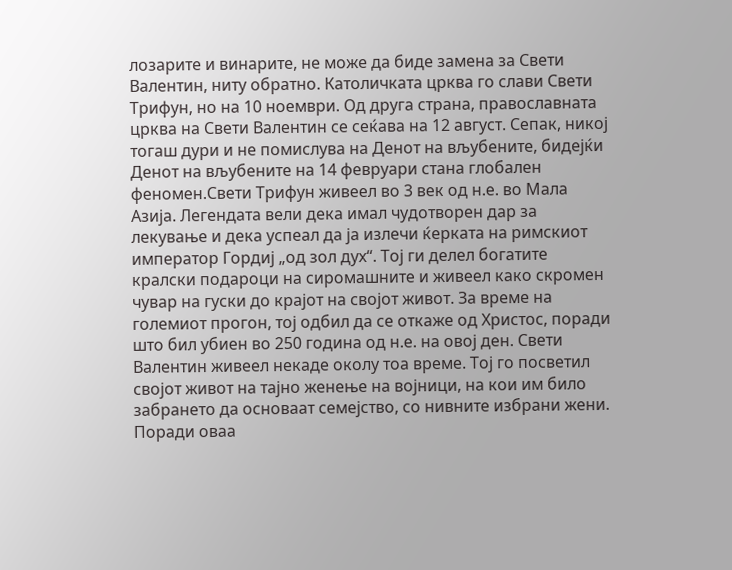лозарите и винарите, не може да биде замена за Свети Валентин, ниту обратно. Католичката црква го слави Свети Трифун, но на 10 ноември. Од друга страна, православната црква на Свети Валентин се сеќава на 12 август. Сепак, никој тогаш дури и не помислува на Денот на вљубените, бидејќи Денот на вљубените на 14 февруари стана глобален феномен.Свети Трифун живеел во 3 век од н.е. во Мала Азија. Легендата вели дека имал чудотворен дар за лекување и дека успеал да ја излечи ќерката на римскиот император Гордиј „од зол дух“. Тој ги делел богатите кралски подароци на сиромашните и живеел како скромен чувар на гуски до крајот на својот живот. За време на големиот прогон, тој одбил да се откаже од Христос, поради што бил убиен во 250 година од н.е. на овој ден. Свети Валентин живеел некаде околу тоа време. Тој го посветил својот живот на тајно женење на војници, на кои им било забрането да основаат семејство, со нивните избрани жени. Поради оваа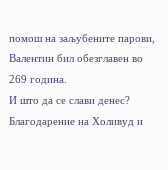помош на заљубените парови, Валентин бил обезглавен во 269 година.
И што да се слави денес?
Благодарение на Холивуд и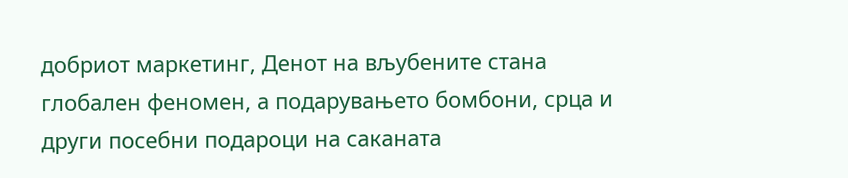добриот маркетинг, Денот на вљубените стана глобален феномен, а подарувањето бомбони, срца и други посебни подароци на саканата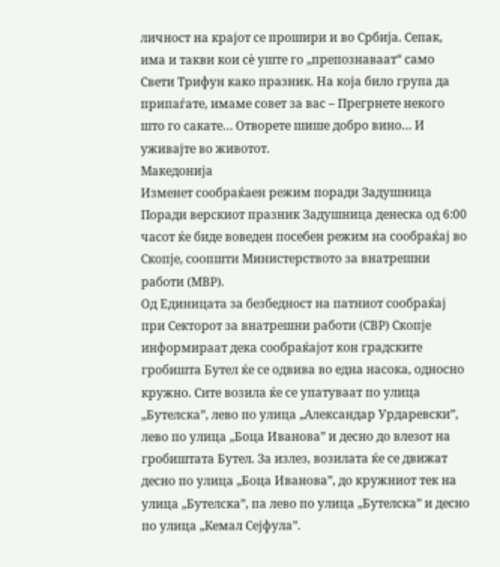личност на крајот се прошири и во Србија. Сепак, има и такви кои сè уште го „препознаваат“ само Свети Трифун како празник. На која било група да припаѓате, имаме совет за вас – Прегрнете некого што го сакате… Отворете шише добро вино… И уживајте во животот.
Македонија
Изменет сообраќаен режим поради Задушница
Поради верскиот празник Задушница денеска од 6:00 часот ќе биде воведен посебен режим на сообраќај во Скопје, соопшти Министерството за внатрешни работи (МВР).
Од Единицата за безбедност на патниот сообраќај при Секторот за внатрешни работи (СВР) Скопје информираат дека сообраќајот кон градските гробишта Бутел ќе се одвива во една насока, односно кружно. Сите возила ќе се упатуваат по улица „Бутелска”, лево по улица „Александар Урдаревски”, лево по улица „Боца Иванова” и десно до влезот на гробиштата Бутел. За излез, возилата ќе се движат десно по улица „Боца Иванова”, до кружниот тек на улица „Бутелска”, па лево по улица „Бутелска” и десно по улица „Кемал Сејфула”.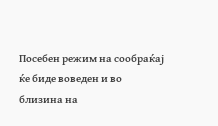Посебен режим на сообраќај ќе биде воведен и во близина на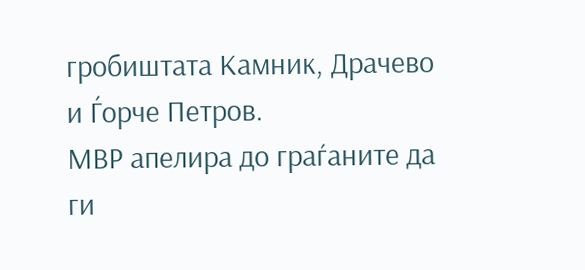гробиштата Камник, Драчево и Ѓорче Петров.
МВР апелира до граѓаните да ги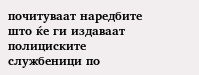почитуваат наредбите што ќе ги издаваат полициските службеници по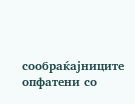сообраќајниците опфатени со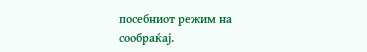посебниот режим на сообраќај.